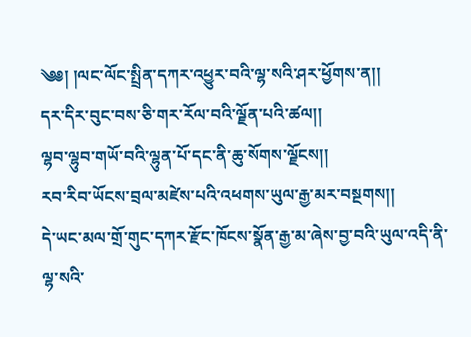༄༅། །ལང་ལོང་སྤྲིན་དཀར་འཕྱུར་བའི་ལྷ་སའི་ཤར་ཕྱོགས་ན།།
དར་དིར་བུང་བས་ཅི་གར་རོལ་བའི་ལྗོན་པའི་ཚལ།།
ལྷབ་ལྷུབ་གཡོ་བའི་ལྷུན་པོ་དང་ནི་ཆུ་སོགས་ལྗོངས།།
རབ་རིབ་ཡོངས་བྲལ་མཛེས་པའི་འཕགས་ཡུལ་རྒྱ་མར་བསྔགས།།
དེ་ཡང་མལ་གྲོ་གུང་དཀར་རྫོང་ཁོངས་སྣོན་རྒྱ་མ་ཞེས་བྱ་བའི་ཡུལ་འདི་ནི་ལྷ་སའི་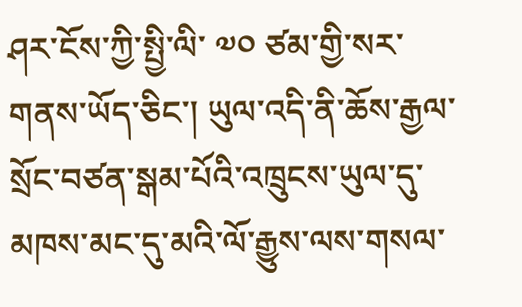ཤར་ངོས་ཀྱི་སྤྱི་ལི་ ༧༠ ཙམ་གྱི་སར་གནས་ཡོད་ཅིང་། ཡུལ་འདི་ནི་ཆོས་རྒྱལ་སྲོང་བཙན་སྒམ་པོའི་འཁྲུངས་ཡུལ་དུ་མཁས་མང་དུ་མའི་ལོ་རྒྱུས་ལས་གསལ་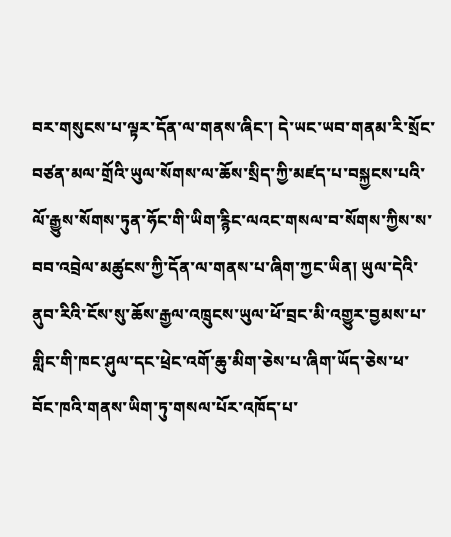བར་གསུངས་པ་ལྟར་དོན་ལ་གནས་ཞིང་། དེ་ཡང་ཡབ་གནམ་རི་སྲོང་བཙན་མལ་གྲོའི་ཡུལ་སོགས་ལ་ཆོས་སྲིད་ཀྱི་མཛད་པ་བསྐྱངས་པའི་ལོ་རྒྱུས་སོགས་ཏུན་ཧོང་གི་ཡིག་རྙིང་ལའང་གསལ་བ་སོགས་ཀྱིས་ས་བབ་འབྲེལ་མཚུངས་ཀྱི་དོན་ལ་གནས་པ་ཞིག་ཀྱང་ཡིན། ཡུལ་དེའི་ནུབ་རིའི་ངོས་སུ་ཆོས་རྒྱལ་འཁྲུངས་ཡུལ་ཕོ་བྲང་མི་འགྱུར་བྱམས་པ་གླིང་གི་ཁང་ཤུལ་དང་ཕྲེང་འགོ་ཆུ་མིག་ཅེས་པ་ཞིག་ཡོད་ཅེས་ཕ་བོང་ཁའི་གནས་ཡིག་ཏུ་གསལ་པོར་འཁོད་པ་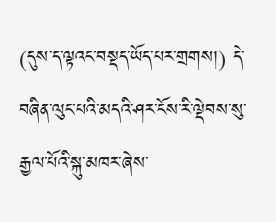(དུས་ད་ལྟའང་བསྡད་ཡོད་པར་གྲགས།) དེ་བཞིན་ལུང་པའི་མདའི་ཤར་ངོས་རི་ལྡེབས་སུ་རྒྱལ་པོའི་སྐུ་མཁར་ཞེས་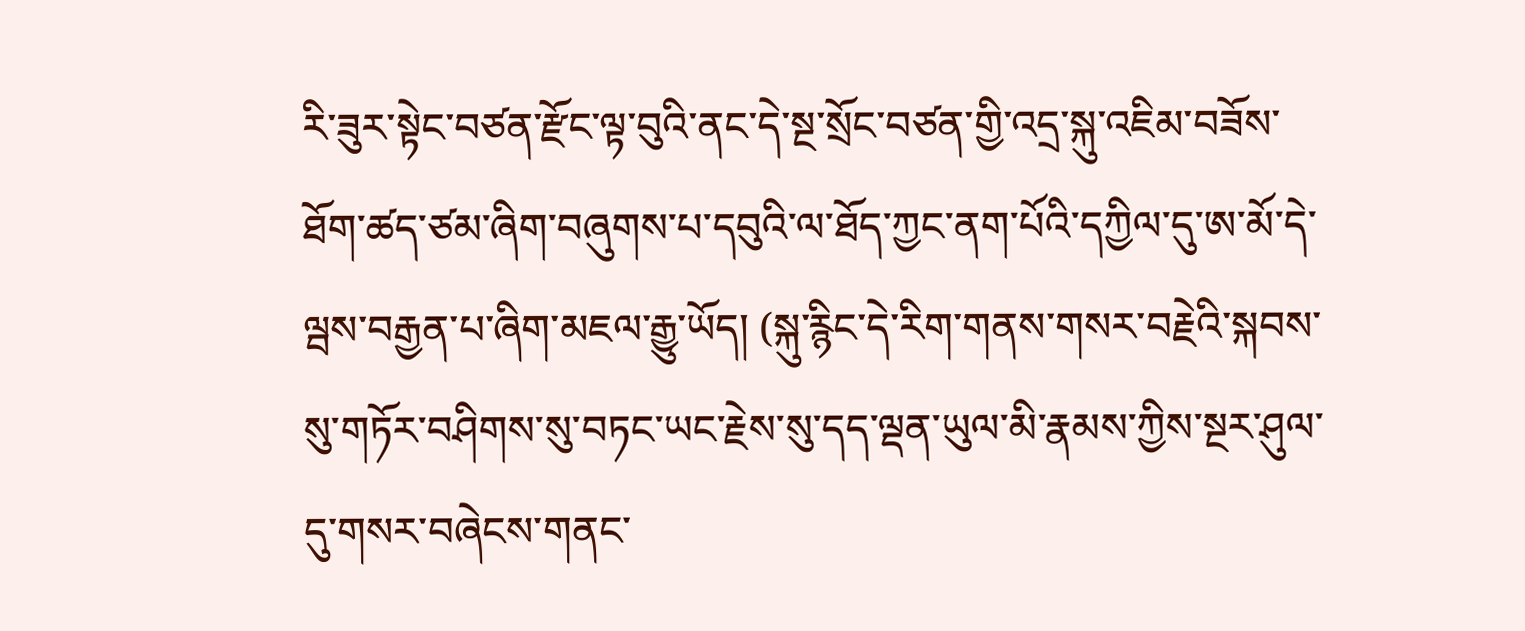རི་ཟུར་སྟེང་བཙན་རྫོང་ལྟ་བུའི་ནང་དེ་སྔ་སྲོང་བཙན་གྱི་འདྲ་སྐུ་འཇིམ་བཟོས་ཐོག་ཚད་ཙམ་ཞིག་བཞུགས་པ་དབུའི་ལ་ཐོད་ཀྱང་ནག་པོའི་དཀྱིལ་དུ་ཨ་མོ་དེ་ལྦས་བརྒྱན་པ་ཞིག་མཇལ་རྒྱུ་ཡོད། (སྐུ་རྙིང་དེ་རིག་གནས་གསར་བརྗེའི་སྐབས་སུ་གཏོར་བཤིགས་སུ་བཏང་ཡང་རྗེས་སུ་དད་ལྡན་ཡུལ་མི་རྣམས་ཀྱིས་སྔར་ཤུལ་དུ་གསར་བཞེངས་གནང་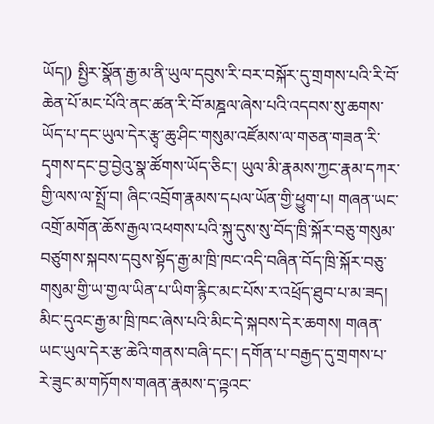ཡོད།) སྤྱིར་སྣོན་རྒྱ་མ་ནི་ཡུལ་དབུས་རི་བར་བསྐོར་དུ་གྲགས་པའི་རི་བོ་ཆེན་པོ་མང་པོའི་ནང་ཚན་རི་བོ་མཎྜལ་ཞེས་པའི་འདབས་སུ་ཆགས་ཡོད་པ་དང་ཡུལ་དེར་རྩྭ་ཆུ་ཤིང་གསུམ་འཛོམས་ལ་གཅན་གཟན་རི་དྭགས་དང་བྱ་བྱེའུ་སྣ་ཚོགས་ཡོད་ཅིང་། ཡུལ་མི་རྣམས་ཀྱང་རྣམ་དཀར་གྱི་ལས་ལ་སྤྲོ་བ། ཞིང་འབྲོག་རྣམས་དཔལ་ཡོན་གྱི་ཕྱུག་པ། གཞན་ཡང་འགྲོ་མགོན་ཆོས་རྒྱལ་འཕགས་པའི་སྐུ་དུས་སུ་བོད་ཁྲི་སྐོར་བཅུ་གསུམ་བཙུགས་སྐབས་དབུས་སྟོད་རྒྱ་མ་ཁྲི་ཁང་འདི་བཞིན་བོད་ཁྲི་སྐོར་བཅུ་གསུམ་གྱི་ཡ་གྱལ་ཡིན་པ་ཡིག་རྙིང་མང་པོས་ར་འཕྲོད་ཐུབ་པ་མ་ཟད། མིང་དུའང་རྒྱ་མ་ཁྲི་ཁང་ཞེས་པའི་མིང་དེ་སྐབས་དེར་ཆགས། གཞན་ཡང་ཡུལ་དེར་རྩ་ཆེའི་གནས་བཞི་དང་། དགོན་པ་བརྒྱད་དུ་གྲགས་པ་རེ་ཟུང་མ་གཏོགས་གཞན་རྣམས་ད་འྟའང་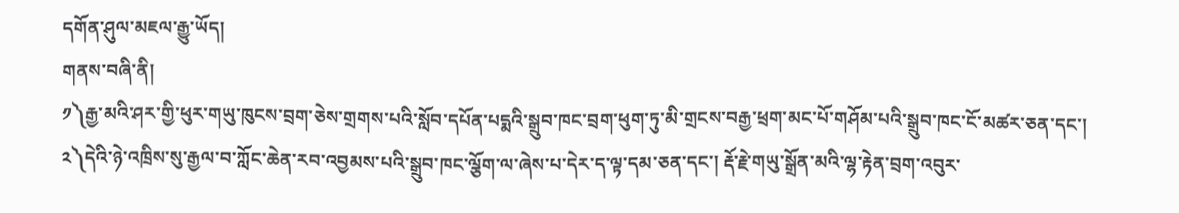དགོན་ཤུལ་མཇལ་རྒྱུ་ཡོད།
གནས་བཞི་ནི།
༡༽རྒྱ་མའི་ཤར་གྱི་ཕུར་གཡུ་ཁུངས་བྲག་ཅེས་གྲགས་པའི་སློབ་དཔོན་པདྨའི་སྒྲུབ་ཁང་བྲག་ཕུག་ཏུ་མི་གྲངས་བརྒྱ་ཕྲག་མང་པོ་གཤོམ་པའི་སྒྲུབ་ཁང་ངོ་མཚར་ཅན་དང་།
༢༽དེའི་ཉེ་འཁྲིས་སུ་རྒྱལ་བ་ཀློང་ཆེན་རབ་འབྱམས་པའི་སྒྲུབ་ཁང་ལྕོག་ལ་ཞེས་པ་དེར་ད་ལྟ་དམ་ཅན་དང་། རྡོ་རྗེ་གཡུ་སྒྲོན་མའི་ལྷ་རྟེན་བྲག་འབུར་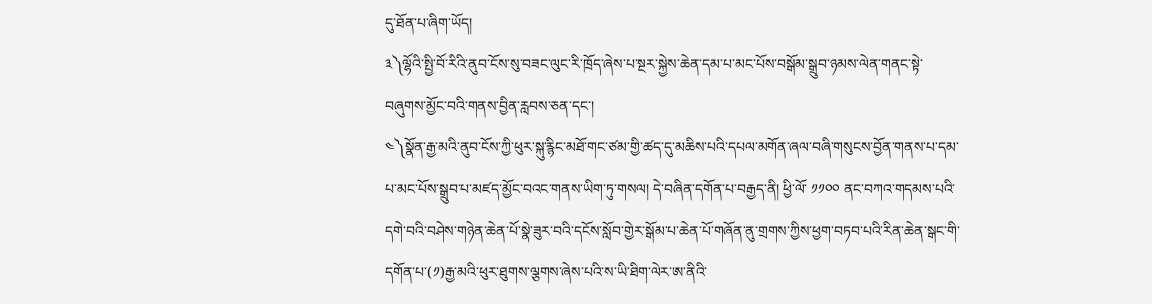དུ་ཐོན་པ་ཞིག་ཡོད།
༣༽ལྷོའི་སྤྱི་བོ་རིའི་ནུབ་ངོས་སུ་བཟང་ལུང་རི་ཁྲོད་ཞེས་པ་སྔར་སྐྱེས་ཆེན་དམ་པ་མང་པོས་བསྒོམ་སྒྲུབ་ཉམས་ལེན་གནང་སྟེ་བཞུགས་མྱོང་བའི་གནས་བྱིན་རླབས་ཅན་དང་།
༤༽སྣོན་རྒྱ་མའི་ནུབ་ངོས་ཀྱི་ཕུར་སྐུ་རྙིང་མཐོ་གང་ཙམ་གྱི་ཚད་དུ་མཆིས་པའི་དཔལ་མགོན་ཞལ་བཞི་གསུངས་བྱོན་གནས་པ་དམ་པ་མང་པོས་སྒྲུབ་པ་མཛད་མྱོང་བའང་གནས་ཡིག་ཏུ་གསལ། དེ་བཞིན་དགོན་པ་བརྒྱད་ནི། ཕྱི་ལོ་ ༡༡༠༠ ནང་བཀའ་གདམས་པའི་དགེ་བའི་བཤེས་གཉེན་ཆེན་པོ་སྣེ་ཟུར་བའི་དངོས་སློབ་གྱེར་སྒོམ་པ་ཆེན་པོ་གཞོན་ནུ་གྲགས་ཀྱིས་ཕྱག་བཏབ་པའི་རིན་ཆེན་སྒང་གི་དགོན་པ་(༡)རྒྱ་མའི་ཕུར་ཐུགས་ལྕགས་ཞེས་པའི་ས་ཡི་ཐིག་ལེར་ཨ་ནིའི་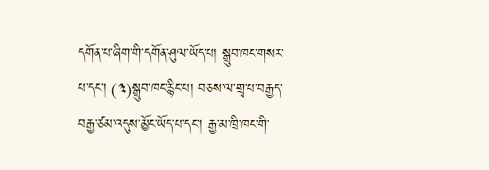དགོན་པ་ཞིག་གི་དགོན་ཤུལ་ཡོད་པ། སྒྲུབ་ཁང་གསར་པ་དང་། (༣)སྒྲུབ་ཁང་རྙིང་པ། བཅས་ལ་གྲྭ་པ་བརྒྱད་བརྒྱ་ཙམ་འདུས་མྱོང་ཡོད་པ་དང་། རྒྱ་མ་ཁྲི་ཁང་གི་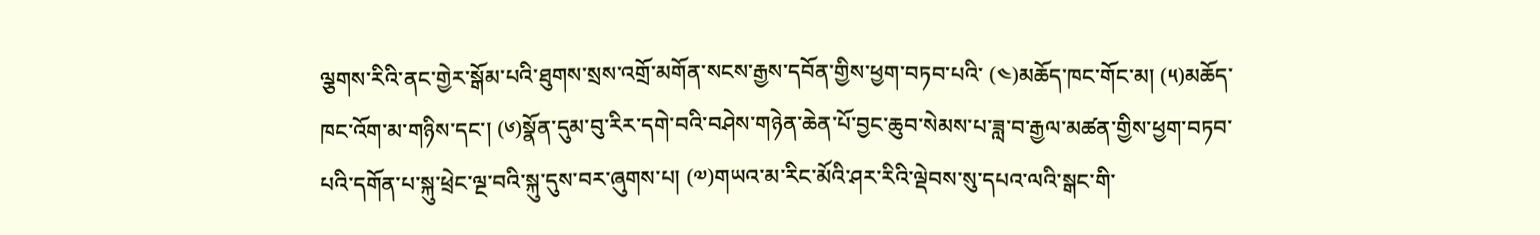ལྕགས་རིའི་ནང་གྱེར་སྒོམ་པའི་ཐུགས་སྲས་འགྲོ་མགོན་སངས་རྒྱས་དབོན་གྱིས་ཕྱག་བཏབ་པའི་ (༤)མཆོད་ཁང་གོང་མ། (༥)མཆོད་ཁང་འོག་མ་གཉིས་དང་། (༦)སྣོན་དུམ་བུ་རིར་དགེ་བའི་བཤེས་གཉེན་ཆེན་པོ་བྱང་ཆུབ་སེམས་པ་ཟླ་བ་རྒྱལ་མཚན་གྱིས་ཕྱག་བཏབ་པའི་དགོན་པ་སྐུ་ཕྲེང་ལྔ་བའི་སྐུ་དུས་བར་ཞུགས་པ། (༧)གཡའ་མ་རིང་མོའི་ཤར་རིའི་ལྡེབས་སུ་དཔའ་ལའི་སྒང་གི་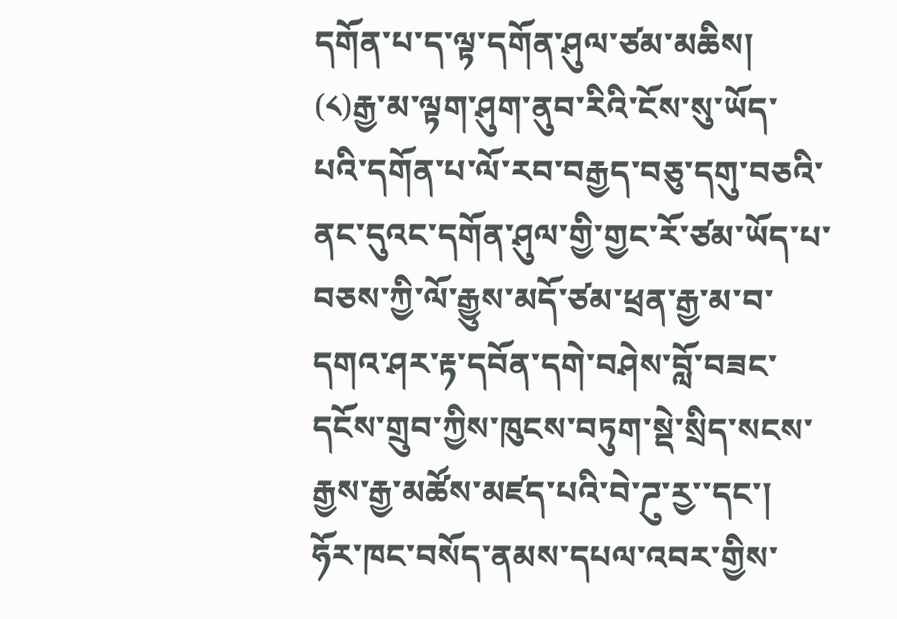དགོན་པ་ད་ལྟ་དགོན་ཤུལ་ཙམ་མཆིས། (༨)རྒྱ་མ་ལྟག་ཤུག་ནུབ་རིའི་ངོས་སུ་ཡོད་པའི་དགོན་པ་ལོ་རབ་བརྒྱད་བཅུ་དགུ་བཅའི་ནང་དུའང་དགོན་ཤུལ་གྱི་གྱང་རོ་ཙམ་ཡོད་པ་བཅས་ཀྱི་ལོ་རྒྱུས་མདོ་ཙམ་ཕྲན་རྒྱ་མ་བ་དགའ་ཤར་རྟ་དབོན་དགེ་བཤེས་བློ་བཟང་དངོས་གྲུབ་ཀྱིས་ཁུངས་བཏུག་སྡེ་སྲིད་སངས་རྒྱས་རྒྱ་མཚོས་མཛད་པའི་བེ་ཌུ་རྱ་་དང་། ཧོར་ཁང་བསོད་ནམས་དཔལ་འབར་གྱིས་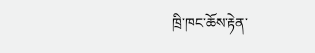ཁྲི་ཁང་ཆོས་རྟེན་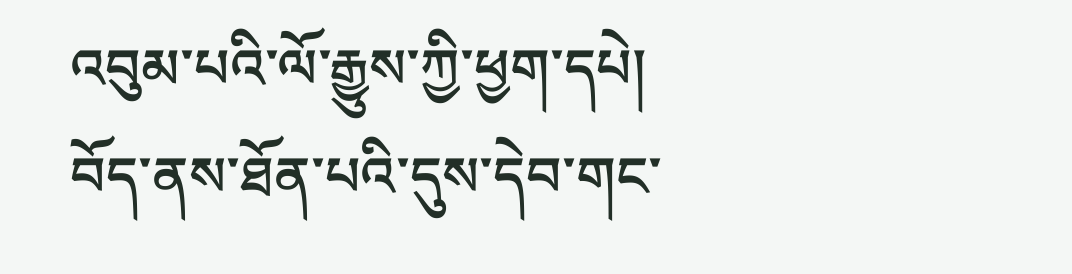འབུམ་པའི་ལོ་རྒྱུས་ཀྱི་ཕྱག་དཔེ། བོད་ནས་ཐོན་པའི་དུས་དེབ་གང་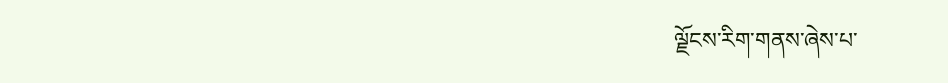ལྗོངས་རིག་གནས་ཞེས་པ་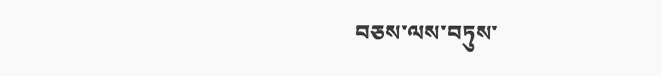བཅས་ལས་བཏུས་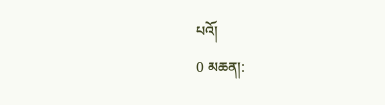པའོ།
0 མཆན།: